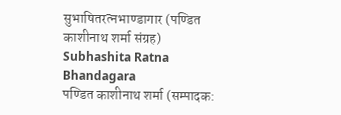सुभाषितरत्नभाण्डागार (पण्डित काशीनाथ शर्मा संग्रह)
Subhashita Ratna Bhandagara
पण्डित काशीनाथ शर्मा (सम्पादक: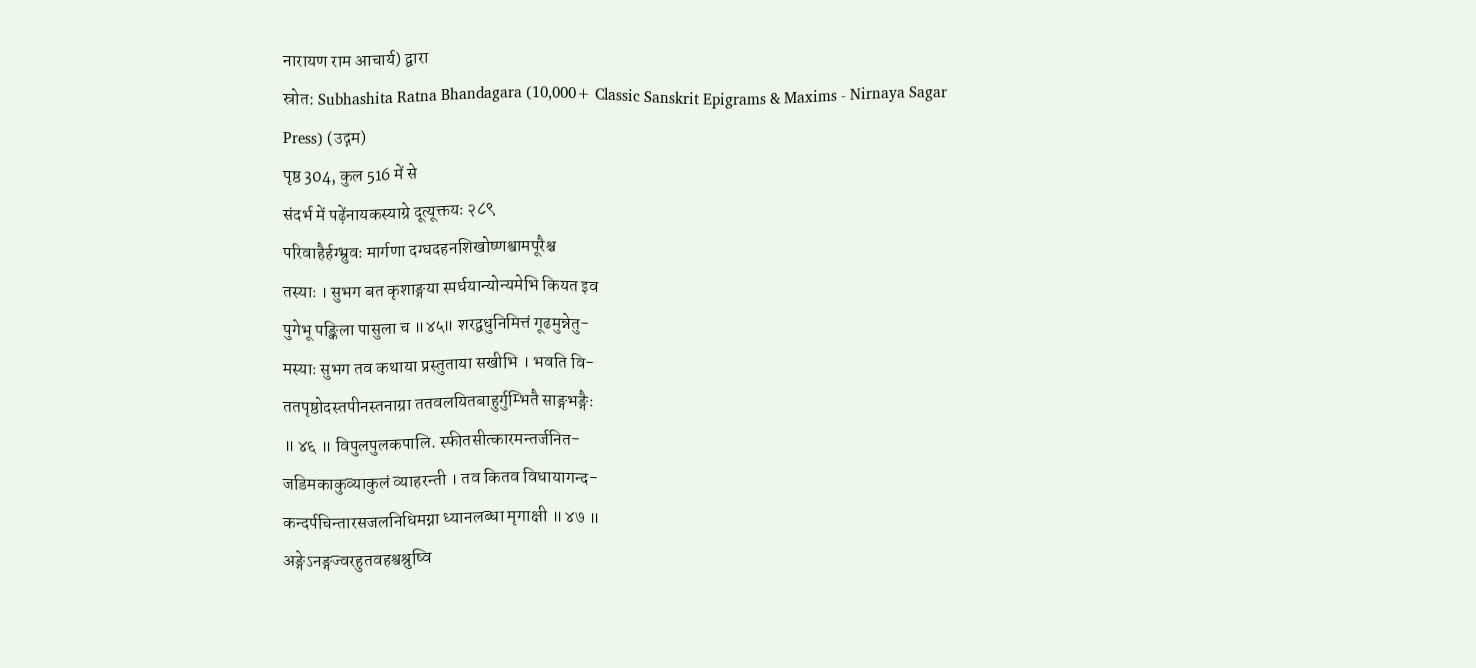नारायण राम आचार्य) द्वारा
स्रोत: Subhashita Ratna Bhandagara (10,000+ Classic Sanskrit Epigrams & Maxims - Nirnaya Sagar Press) (उद्गम)
पृष्ठ 304, कुल 516 में से
संदर्भ में पढ़ेंनायकस्याग्रे दूत्यूक्तयः २८९
परिवाहैर्हग्भ्रुवः मार्गणा दग्धदहनशिखोष्णश्वामपूरैश्च
तस्याः । सुभग बत कृशाङ्गया स्पर्धयान्योन्यमेभि कियत इव
पुगेभू पङ्किला पासुला च ॥४५॥ शरद्वधुनिमित्तं गूढमुन्नेतु-
मस्याः सुभग तव कथाया प्रस्तुताया सखीभि । भवति वि-
ततपृष्ठोदस्तपीनस्तनाग्रा ततवलयितबाहुर्गुम्भितै साङ्गभङ्गैः
॥ ४६ ॥ विपुलपुलकपालि. स्फीतसीत्कारमन्तर्जनित-
जडिमकाकुव्याकुलं व्याहरन्ती । तव कितव विधायागन्द-
कन्दर्पचिन्तारसजलनिधिमग्ना ध्यानलब्धा मृगाक्षी ॥ ४७ ॥
अङ्गेऽनङ्गज्वरहुतवहश्वश्रुष्वि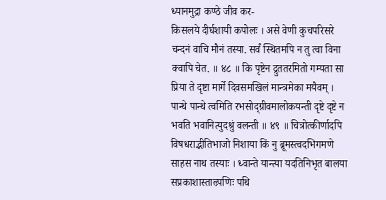ध्यानमुद्रा कण्ठे जीव कर-
किसलये दीर्घशायी कपोलः । असे वेणी कुचपरिसरे
चन्दनं वाचि मौनं तस्या. सर्वं स्थितमपि न तु त्वा विना
क्वापि चेत. ॥ ४८ ॥ कि पृष्टेन द्रुततरमितो गम्यता सा
प्रिया ते दृष्टा मार्गे दिवसमखिलं मान्त्रमेका मयैवम् ।
पान्थे पान्थे त्वमिति रभसोद्ग्रीवमालोकयन्ती दृष्टे दृष्टे न
भवति भवानित्युदश्रुं वलन्ती ॥ ४९ ॥ चित्रोत्कीर्णादपि
विषधराद्भीतिभाजो निशाया किं नु ब्रूमस्त्वदभिगमणे
साहस नाथ तस्याः । ध्वान्ते यान्त्या यदतिनिभृत बालया
सप्रकाशास्ताल्र्पणिः पथि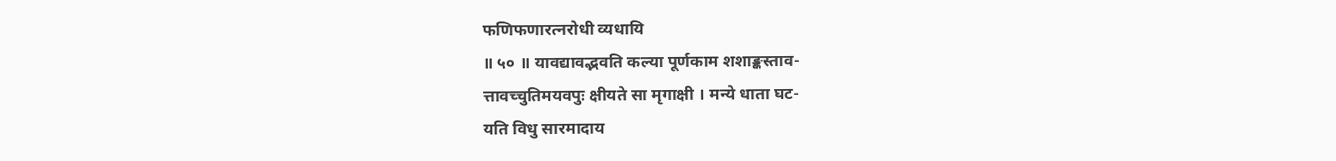फणिफणारत्नरोधी व्यधायि
॥ ५० ॥ यावद्यावद्भवति कल्या पूर्णकाम शशाङ्कस्ताव-
त्तावच्चुतिमयवपुः क्षीयते सा मृगाक्षी । मन्ये धाता घट-
यति विधु सारमादाय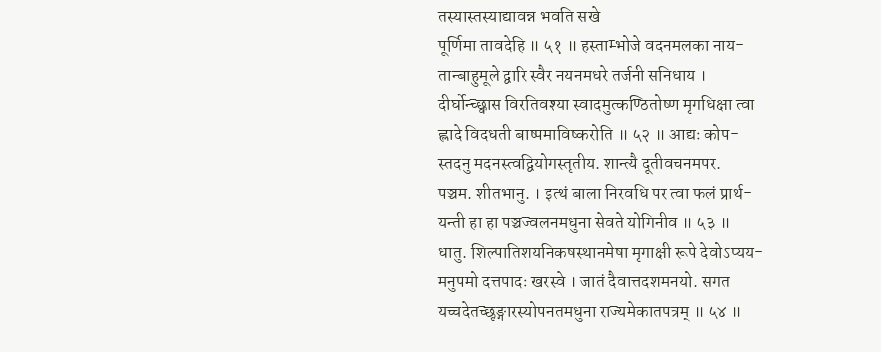तस्यास्तस्याद्यावन्न भवति सखे
पूर्णिमा तावदेहि ॥ ५१ ॥ हस्ताम्भोजे वदनमलका नाय-
तान्बाहुमूले द्वारि स्वैर नयनमधरे तर्जनी सनिधाय ।
दीर्घोन्च्छ्वास विरतिवश्या स्वादमुत्कण्ठितोष्ण मृगधिक्षा त्वा
ह्लादे विदधती बाष्पमाविष्करोति ॥ ५२ ॥ आद्यः कोप-
स्तदनु मदनस्त्वद्वियोगस्तृतीय. शान्त्यै दूतीवचनमपर.
पञ्चम. शीतभानु. । इत्थं बाला निरवधि पर त्वा फलं प्रार्थ-
यन्ती हा हा पञ्चज्वलनमधुना सेवते योगिनीव ॥ ५३ ॥
धातु. शिल्पातिशयनिकषस्थानमेषा मृगाक्षी रूपे देवोऽप्यय-
मनुपमो दत्तपादः खरस्वे । जातं दैवात्तदशमनयो. सगत
यच्चदेतच्छृङ्गारस्योपनतमधुना राज्यमेकातपत्रम् ॥ ५४ ॥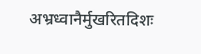अभ्रध्वानैर्मुखरितदिशः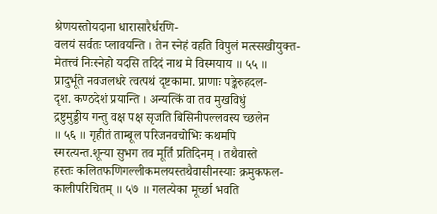श्रेणयस्तोयदाना धारासारैर्धरणि-
वलयं सर्वतः प्लावयन्ति । तेन स्नेहं वहति विपुलं मत्स्सखीयुक्त-
मेतत्त्वं निःस्नेहो यदसि तदिदं नाथ मे विस्मयाय ॥ ५५ ॥
प्रादुर्भूते नवजलधरे त्वत्पथं दृष्टकामा. प्राणाः पङ्केरुहदल-
दृश. कण्ठदेशं प्रयान्ति । अन्यत्किं वा तव मुखविधुं
द्रष्टुमुड्डीय गन्तु वक्ष पक्ष सृजति बिसिनीपल्लवस्य च्छलेन
॥ ५६ ॥ गृहीतं ताम्बूल परिजनवचोभिः कथमपि
स्मरत्यन्त.शून्या सुभग तव मूर्तिं प्रतिदिनम् । तथैवास्ते
हस्तः कलितफणिगल्लीकमलयस्तथैवासीनस्याः क्रमुकफल-
कालीपरिचितम् ॥ ५७ ॥ गलत्येका मूर्च्छा भवति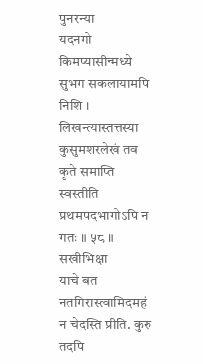पुनरन्या
यदनगो किमप्यासीन्मध्ये सुभग सकलायामपि निशि ।
लिखन्त्यास्तत्तस्या कुसुमशरलेखं तव कृते समाप्ति
स्वस्तीति प्रथमपदभागोऽपि न गतः ॥ ५८ ॥ सखीभिक्षा
याचे बत नतगिरास्त्वामिदमहं न चेदस्ति प्रीति. कुरु
तदपि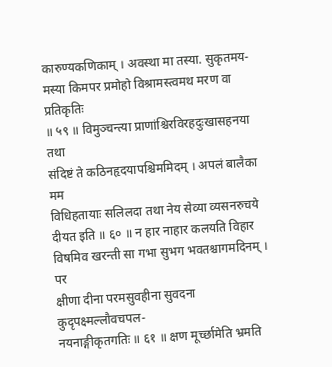कारुण्यकणिकाम् । अवस्था मा तस्या. सुकृतमय-
मस्या किमपर प्रमोहो विश्रामस्त्वमथ मरण वा प्रतिकृतिः
॥ ५९ ॥ विमुञ्चन्त्या प्राणांश्चिरविरहदुःखासहनया तथा
संदिष्टं ते कठिनहृदयापश्चिममिदम् । अपलं बालैका मम
विधिहतायाः सलिलदा तथा नेय सेव्या व्यसनरुचये
दीयत इति ॥ ६० ॥ न हार नाहार कलयति विहार
विषमिव खरन्ती सा गभा सुभग भवतश्चागमदिनम् । पर
क्षीणा दीना परमसुवहीना सुवदना कुदृपक्ष्मल्लौवचपल-
नयनाङ्गीकृतगतिः ॥ ६१ ॥ क्षण मूर्च्छामेति भ्रमति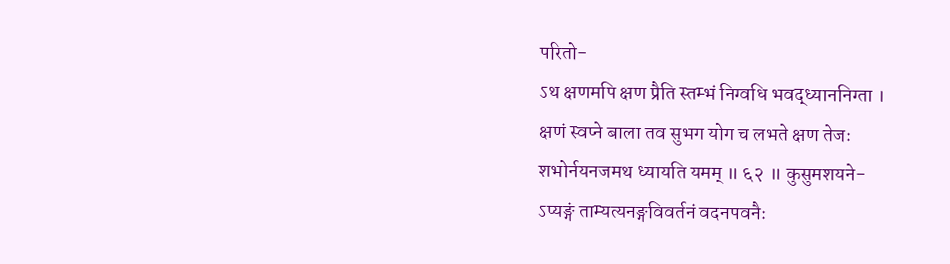परितो-
ऽथ क्षणमपि क्षण प्रैति स्तम्भं निग्वधि भवद्ध्याननिग्ता ।
क्षणं स्वप्ने बाला तव सुभग योग च लभते क्षण तेजः
शभोर्नयनजमथ ध्यायति यमम् ॥ ६२ ॥ कुसुमशयने-
ऽप्यङ्गं ताम्यत्यनङ्गविवर्तनं वदनपवनैः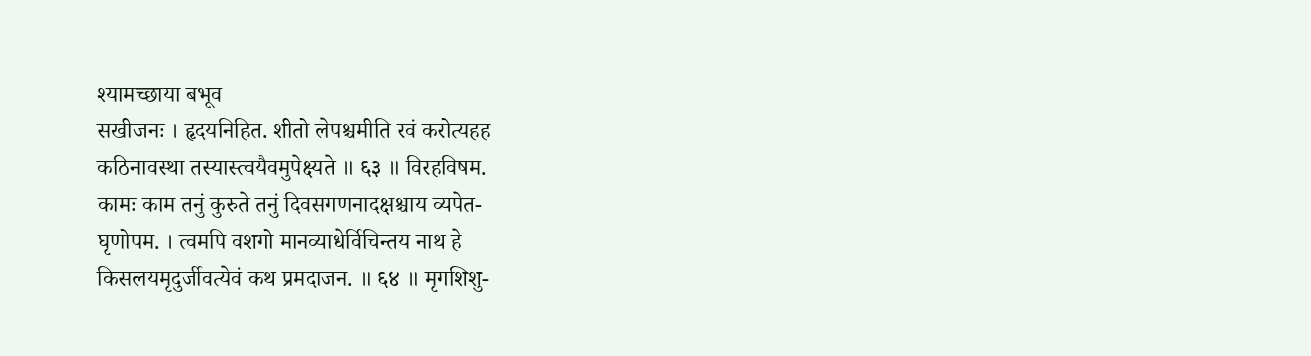श्यामच्छाया बभूव
सखीजनः । हृदयनिहित. शीतो लेपश्चमीति रवं करोत्यहह
कठिनावस्था तस्यास्त्वयैवमुपेक्ष्यते ॥ ६३ ॥ विरहविषम.
कामः काम तनुं कुरुते तनुं दिवसगणनादक्षश्चाय व्यपेत-
घृणोपम. । त्वमपि वशगो मानव्याधेर्विचिन्तय नाथ हे
किसलयमृदुर्जीवत्येवं कथ प्रमदाजन. ॥ ६४ ॥ मृगशिशु-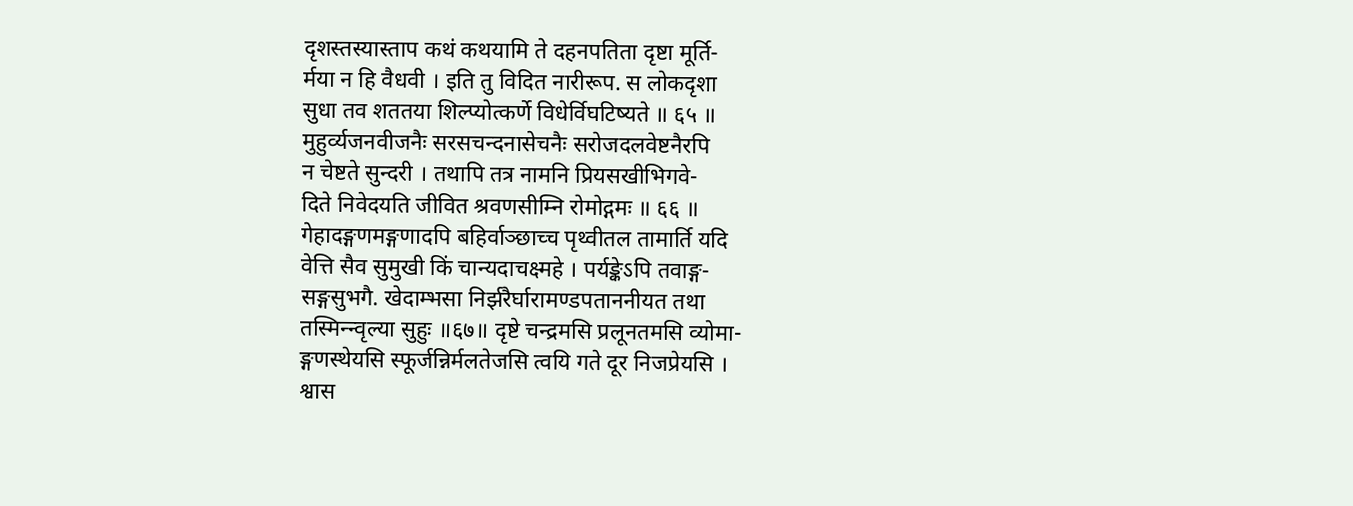दृशस्तस्यास्ताप कथं कथयामि ते दहनपतिता दृष्टा मूर्ति-
र्मया न हि वैधवी । इति तु विदित नारीरूप. स लोकदृशा
सुधा तव शततया शिल्प्योत्कर्णे विधेर्विघटिष्यते ॥ ६५ ॥
मुहुर्व्यजनवीजनैः सरसचन्दनासेचनैः सरोजदलवेष्टनैरपि
न चेष्टते सुन्दरी । तथापि तत्र नामनि प्रियसखीभिगवे-
दिते निवेदयति जीवित श्रवणसीम्नि रोमोद्गमः ॥ ६६ ॥
गेहादङ्गणमङ्गणादपि बहिर्वाञ्छाच्च पृथ्वीतल तामार्ति यदि
वेत्ति सैव सुमुखी किं चान्यदाचक्ष्महे । पर्यङ्केऽपि तवाङ्ग-
सङ्गसुभगै. खेदाम्भसा निर्झरैर्घारामण्डपताननीयत तथा
तस्मिन्न्वृल्या सुहुः ॥६७॥ दृष्टे चन्द्रमसि प्रलूनतमसि व्योमा-
ङ्गणस्थेयसि स्फूर्जन्निर्मलतेजसि त्वयि गते दूर निजप्रेयसि ।
श्वास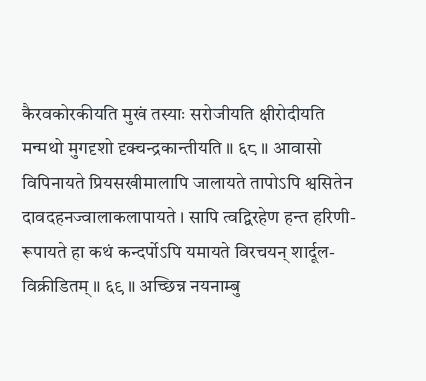कैरवकोरकीयति मुखं तस्याः सरोजीयति क्षीरोदीयति
मन्मथो मुगदृशो दृक्चन्द्रकान्तीयति ॥ ६८ ॥ आवासो
विपिनायते प्रियसखीमालापि जालायते तापोऽपि श्वसितेन
दावदहनज्वालाकलापायते । सापि त्वद्विरहेण हन्त हरिणी-
रूपायते हा कथं कन्दर्पोऽपि यमायते विरचयन् शार्दूल-
विक्रीडितम् ॥ ६९ ॥ अच्छिन्न नयनाम्बु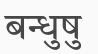बन्धुषु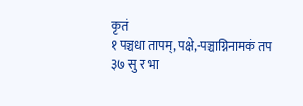कृतं
१ पञ्चधा तापम्, पक्षे,-पञ्चाग्निनामकं तप
३७ सु र भा